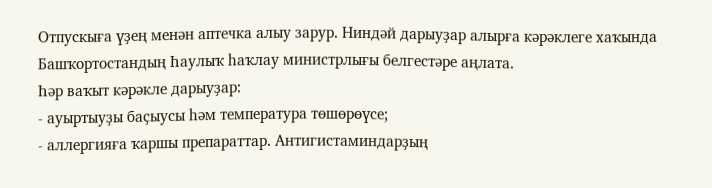Отпускыға үҙең менән аптечка алыу зарур. Ниндәй дарыуҙар алырға кәрәклеге хаҡында Башҡортостандың Һаулыҡ һаҡлау министрлығы белгестәре аңлата.
Һәр ваҡыт кәрәкле дарыуҙар:
- ауыртыуҙы баҫыусы һәм температура төшөрөүсе;
- аллергияға ҡаршы препараттар. Антигистаминдарҙың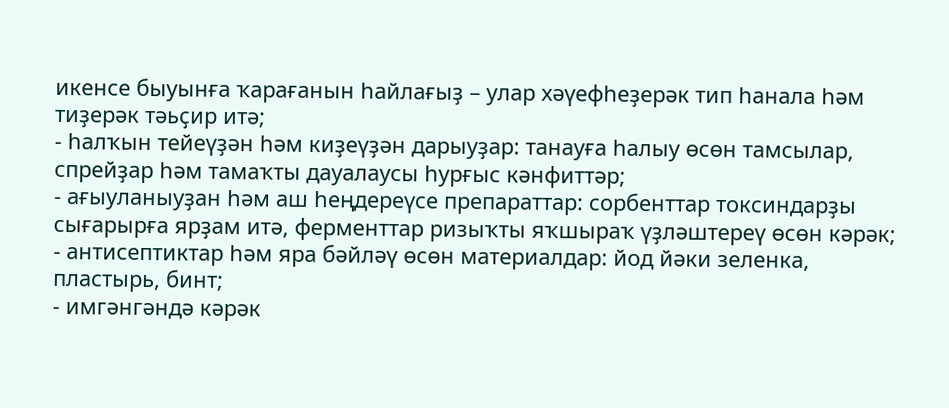икенсе быуынға ҡарағанын һайлағыҙ – улар хәүефһеҙерәк тип һанала һәм тиҙерәк тәьҫир итә;
- һалҡын тейеүҙән һәм киҙеүҙән дарыуҙар: танауға һалыу өсөн тамсылар, спрейҙар һәм тамаҡты дауалаусы һурғыс кәнфиттәр;
- ағыуланыуҙан һәм аш һеңдереүсе препараттар: сорбенттар токсиндарҙы сығарырға ярҙам итә, ферменттар ризыҡты яҡшыраҡ үҙләштереү өсөн кәрәк;
- антисептиктар һәм яра бәйләү өсөн материалдар: йод йәки зеленка, пластырь, бинт;
- имгәнгәндә кәрәк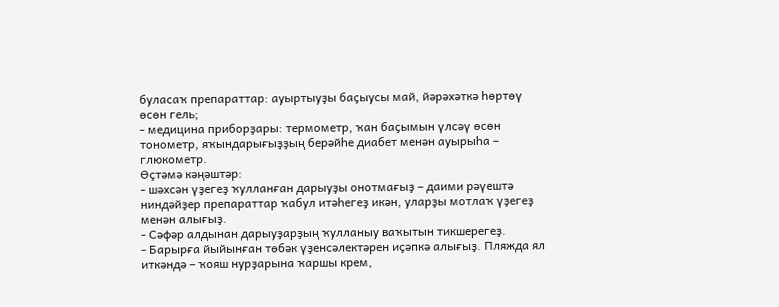буласаҡ препараттар: ауыртыуҙы баҫыусы май, йәрәхәткә һөртөү өсөн гель;
- медицина приборҙары: термометр, ҡан баҫымын үлсәү өсөн тонометр, яҡындарығыҙҙың берәйһе диабет менән ауырыһа – глюкометр.
Өҫтәмә кәңәштәр:
- шәхсән үҙегеҙ ҡулланған дарыуҙы онотмағыҙ – даими рәүештә ниндәйҙер препараттар ҡабул итәһегеҙ икән, уларҙы мотлаҡ үҙегеҙ менән алығыҙ.
- Сәфәр алдынан дарыуҙарҙың ҡулланыу ваҡытын тикшерегеҙ.
- Барырға йыйынған төбәк үҙенсәлектәрен иҫәпкә алығыҙ. Пляжда ял иткәндә – ҡояш нурҙарына ҡаршы крем,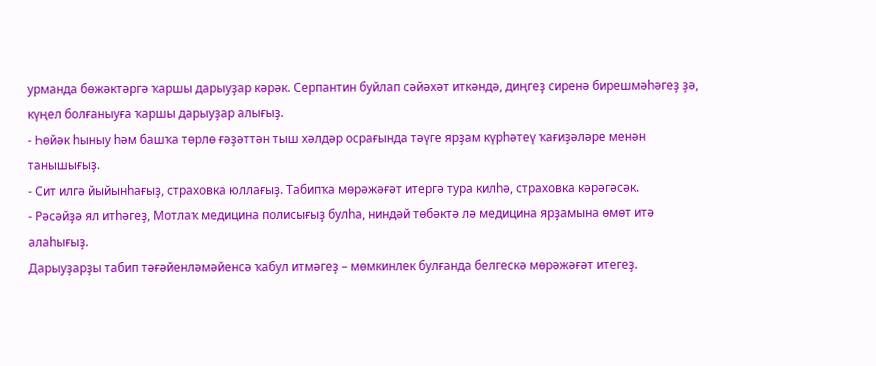урманда бөжәктәргә ҡаршы дарыуҙар кәрәк. Серпантин буйлап сәйәхәт иткәндә, диңгеҙ сиренә бирешмәһәгеҙ ҙә, күңел болғаныуға ҡаршы дарыуҙар алығыҙ.
- Һөйәк һыныу һәм башҡа төрлө ғәҙәттән тыш хәлдәр осрағында тәүге ярҙам күрһәтеү ҡағиҙәләре менән танышығыҙ.
- Сит илгә йыйынһағыҙ, страховка юллағыҙ. Табипҡа мөрәжәғәт итергә тура килһә, страховка кәрәгәсәк.
- Рәсәйҙә ял итһәгеҙ, Мотлаҡ медицина полисығыҙ булһа, ниндәй төбәктә лә медицина ярҙамына өмөт итә алаһығыҙ.
Дарыуҙарҙы табип тәғәйенләмәйенсә ҡабул итмәгеҙ – мөмкинлек булғанда белгескә мөрәжәғәт итегеҙ.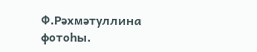Ф.Рәхмәтуллина фотоһы.